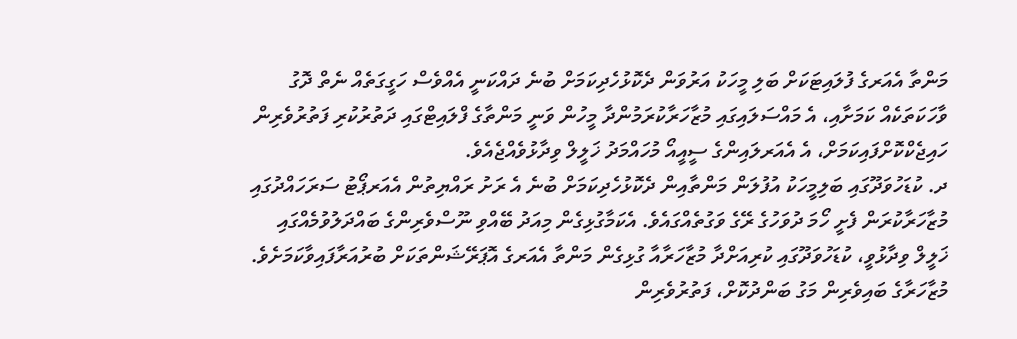މަންތާ އެއަރގެ ފުލައިޓަކަށް ބަލި މީހަކު އަރުވަން ދެކޮޅުހެދިކަމަށް ބުނެ ދައްކަނީ އެއްވެސް ހަގީގަތެއް ނެތް ދޮގު ވާހަކަތަކެއް ކަމަށާއި، އެ މައްސަލައިގައި މުޒާހަރާކުރަމުންދާ މީހުން ވަނީ މަންތާގެ ފްލައިޓްގައި ދަތުރުކުރި ފަތުރުވެރިން ހައިޖެކްކޮށްފައިކަމަށް، އެ އެއަރލައިންގެ ސީއީއޯ މުހައްމަދު ޚަލީލް ވިދާޅުވެއްޖެއެވެ.
ދ. ކުޑަހުވަދޫގައި ބަލިމީހަކު އުފުލަން މަންތާއިން ދެކޮޅުހެދިކަމަށް ބުނެ އެ ރަށު ރައްޔިތުން އެއަރޕޯޓު ސަރަހައްދުގައި މުޒާހަރާކުރަން ފެށީ ހޯމަ ދުވަހުގެ ރޭގެ ވަގުތެއްގައެވެ. އެކަމާގުޅިގެން މިއަދު ބޭއްވި ނޫސްވެރިންގެ ބައްދަލުވުމެއްގައި ޚަލީލް ވިދާޅުވީ، ކުޑަހުވަދޫގައި ކުރިއަށްދާ މުޒާހަރާއާ ގުޅިގެން މަންތާ އެއަރގެ އޮޕަރޭޝަންތަކަށް ބުރުއަރާފައިވާކަމަށެވެ.
މުޒާހަރާގެ ބައިވެރިން މަގު ބަންދުކޮށް، ފަތުރުވެރިން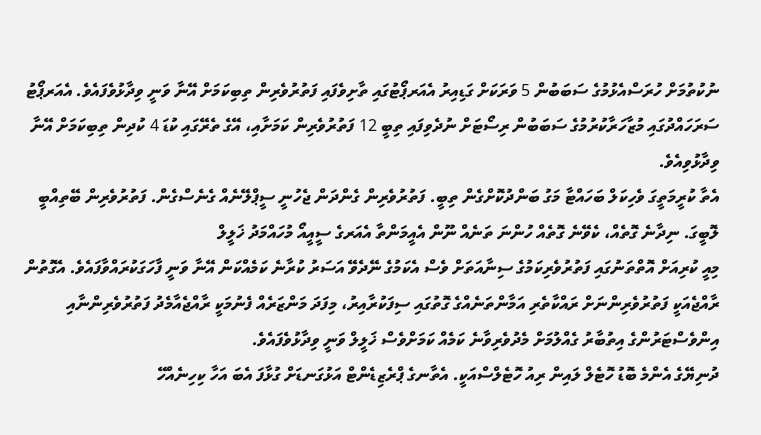ނުކުތުމަށް ހުރަސްއެޅުމުގެ ސަބަބުން 5 ވަރަކަށް ގަޑިއިރު އެއަރޕޯޓުގައި ތާށިވެފައި ފަތުރުވެރިން ތިބިކަމަށް އޭނާ ވަނީ ވިދާޅުވެފައެވެ. އެއަރޕޯޓު ސަރަހައްދުގައި މުޒާހަރާކުރުމުގެ ސަބަބުން ރިސޯޓަށް ނުދެވިފައި ތިބީ 12 ފަތުރުވެރިން ކަމަށާއި، އޭގެ ތެރޭގައި ކުޑަ 4 ކުދިން ތިބިކަމަށް އޭނާ ވިދާޅުވިއެވެ.
އެތާ ކުރީމަތީގަ ވެހިކަލް ބަހައްޓާ މަގު ބަންދުކޮށްގެން ތިބީ. ފަތުރުވެރިން ގެންދަން ޖެހުނީ ސީޕްލޭނެއް ގެނެސްގެން. ފަތުރުވެރިން ބޭތިއްބީ ލޮބީގަ. ނިދާނެ ގޮތެއް، ކެވޭނެ ގޮތެއް ހުންނަ ތަނެއް ނޫން އެއީމަންތާ އެއަރގެ ސީއީއޯ މުހައްމަދު ޚަލީލް
މިއީ ކުރިއަށް އޮތްތަނުގައި ފަތުރުވެރިކަމުގެ ސިނާއަތަށް ވެސް އެކަމުގެ ނޭދެވޭ އަސަރު ކުރާނެ ކަމެއްކަން އޭނާ ވަނީ ފާހަގަކުރައްވާފައެވެ. އެގޮތުން ރާއްޖެއަކީ ފަތުރުވެރިންނަށް ރައްކާތެރި އަމާންތަނެއްގެ ގޮތުގައި ސިފަކުރާއިރު، މިފަދަ މަންޒަރެއް ފެނުމަކީ ރާއްޖެއާމެދު ފަތުރުވެރިންނާއި އިންވެސްޓަރުންގެ އިތުބާރު ގެއްލުމަށް މެދުވެރިވާނެ ކަމެއް ކަމަށްވެސް ޚަލީލް ވަނީ ވިދާޅުވެފައެވެ.
ދުނިޔޭގެ އެންމެ ބޮޑު ހޮޓެލް ލައިން ރިއު ހޮޓެލްސްއަކީ. އެތާނގެ ޕްރެޒިޑެންޓް އަޅުގަނޑަށް ގުޅާފަ އެބަ އަހާ ކިހިނެއްހޭ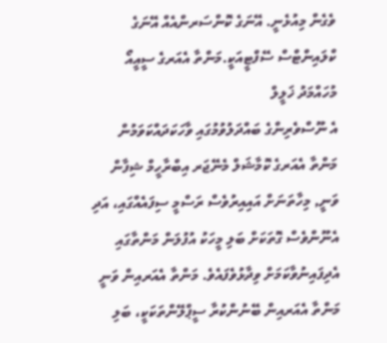ވެގެން މިއުޅެނީ. އޭނަގެ ކޮންސަރންއެއް އޭނަގެ ކްލައިންޓްސް ސޭފްޓީއަކީ.މަންތާ އެއަރގެ ސީއީއޯ މުހައްމަދު ޚަލީލް
އެ ނޫސްވެރިންގެ ބައްދަލުވުމުގައި ވާހަކަދައްކަވަމުން މަންތާ އެއަރގެ ކޮމާޝަލް މެނޭޖަރ އިބްރާހީމް ޝިފާން ވަނީ, މިހާތަނަށް އައިއިރުވެސް ރަސްމީ ސިފައެއްގައި، އަދި އެނޫންވެސް ގޮތަކަށް ބަލި މީހަކު އުފުލަން މަންތާގައި އެދިފައިނުވާކަމަށް ވިދާޅުވެފައެވެ. މަންތާ އެއަރއިން ވަނީ މަންތާ އެއަރއިން ބޭނުންކުރާ ސީޕްލޭންތަކަކީ، ބަލި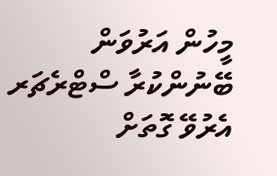މީހުން އަރުވަން ބޭނުންކުރާ ސްޓްރެޗަރ އެރުވޭ ގޮތަށް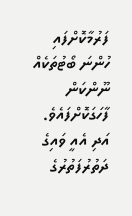ފަރުމާކޮށްފައި ހުންނަ ބޯޓުތަކެއް ނޫންކަން ފާހަގަކޮށްފައެވެ. އަދި އެއީ ވައިގެ ދަތުރުފަތުރުގެ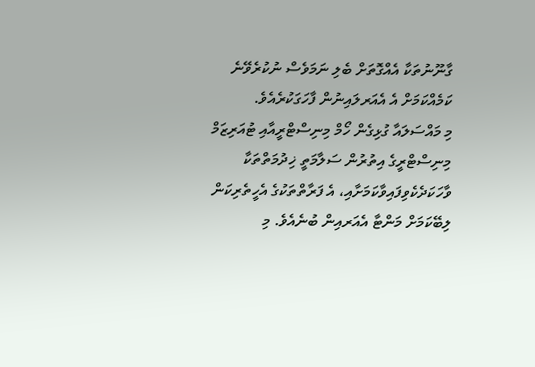ގާނޫނުތަކާ އެއްގޮތަށް ބެލި ނަމަވެސް ނުކުރެވޭނެ ކަމެއްކަމަށް އެ އެއަރލައިނުން ފާހަގަކުރެއެވެ.
މި މައްސަލައާ ގުޅިގެން ހޯމް މިނިސްޓްރީއާއި ޓުއަރިޒަމް މިނިސްޓްރީގެ އިތުރުން ސަލާމަތީ ޚިދުމަތްތަކާ ވާހަކަދެކެވިފައިވާކަމަށާއި، އެ ފަރާތްތަކުގެ އެހީތެރިކަން ލިބޭކަމަށް މަންޓާ އެއަރއިން ބުނެއެވެ. މި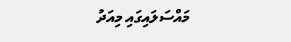މައްސަލައިގައި މިއަދު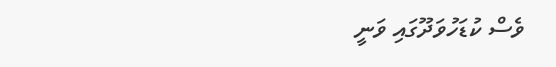ވެސް ކުޑަހުވަދޫގައި ވަނީ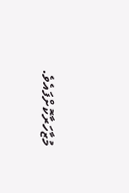މުޒާހަރާކޮށްފައެވެ.